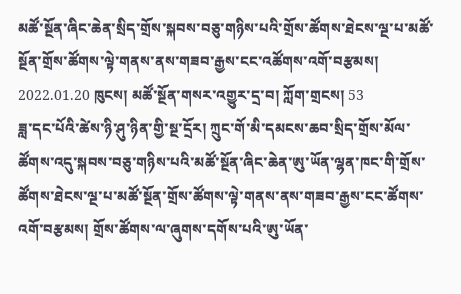མཚོ་སྔོན་ཞིང་ཆེན་སྲིད་གྲོས་སྐབས་བཅུ་གཉིས་པའི་གྲོས་ཚོགས་ཐེངས་ལྔ་པ་མཚོ་སྔོན་གྲོས་ཚོགས་ལྟེ་གནས་ནས་གཟབ་རྒྱས་ངང་འཚོགས་འགོ་བརྩམས།
2022.01.20 ཁུངས། མཚོ་སྔོན་གསར་འགྱུར་དྲ་བ། ཀློག་གྲངས། 53
ཟླ་དང་པོའི་ཚེས་ཉི་ཤུ་ཉིན་གྱི་སྔ་དྲོར། ཀྲུང་གོ་མི་དམངས་ཆབ་སྲིད་གྲོས་མོལ་ཚོགས་འདུ་སྐབས་བཅུ་གཉིས་པའི་མཚོ་སྔོན་ཞིང་ཆེན་ཨུ་ཡོན་ལྷན་ཁང་གི་གྲོས་ཚོགས་ཐེངས་ལྔ་པ་མཚོ་སྔོན་གྲོས་ཚོགས་ལྟེ་གནས་ནས་གཟབ་རྒྱས་ངང་ཚོགས་འགོ་བརྩམས། གྲོས་ཚོགས་ལ་ཞུགས་དགོས་པའི་ཨུ་ཡོན་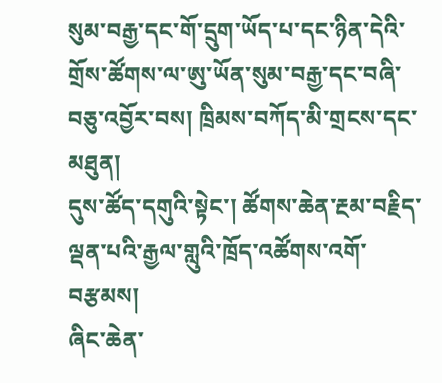སུམ་བརྒྱ་དང་གོ་དྲུག་ཡོད་པ་དང་ཉིན་དེའི་གྲོས་ཚོགས་ལ་ཨུ་ཡོན་སུམ་བརྒྱ་དང་བཞི་བཅུ་འབྱོར་བས། ཁྲིམས་བཀོད་མི་གྲངས་དང་མཐུན།
དུས་ཚོད་དགུའི་སྟེང་། ཚོགས་ཆེན་རྔམ་བརྗིད་ལྡན་པའི་རྒྱལ་གླུའི་ཁྲོད་འཚོགས་འགོ་བརྩམས།
ཞིང་ཆེན་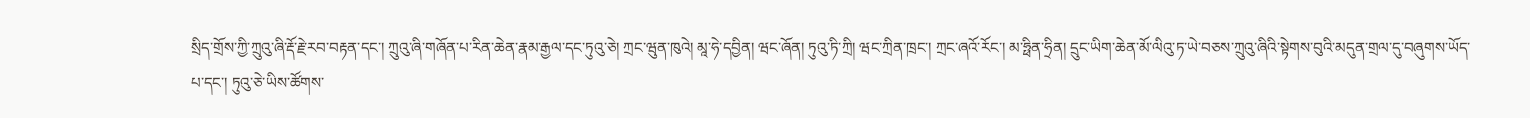སྲིད་གྲོས་ཀྱི་ཀྲུའུ་ཞི་རྡོ་རྗེ་རབ་བརྟན་དང་། ཀྲུའུ་ཞི་གཞོན་པ་རིན་ཆེན་རྣམ་རྒྱལ་དང་ཏུའུ་ཅེ། ཀྲང་ཝུན་ཁུའེ། མཱ་ཧེ་དབྱིན། ཝང་ཞོན། ཏུའུ་ཏི་ཀྲི། ཝང་ཀྲིན་ཁྲང་། ཀྲང་ཞའོ་རོང་། མ་ཧྥིན་ཧྲིན། དྲུང་ཡིག་ཆེན་མོ་ལིའུ་ཏ་ཡེ་བཅས་ཀྲུའུ་ཞིའི་སྟེགས་བུའི་མདུན་གྲལ་དུ་བཞུགས་ཡོད་པ་དང་། ཏུའུ་ཅེ་ཡིས་ཚོགས་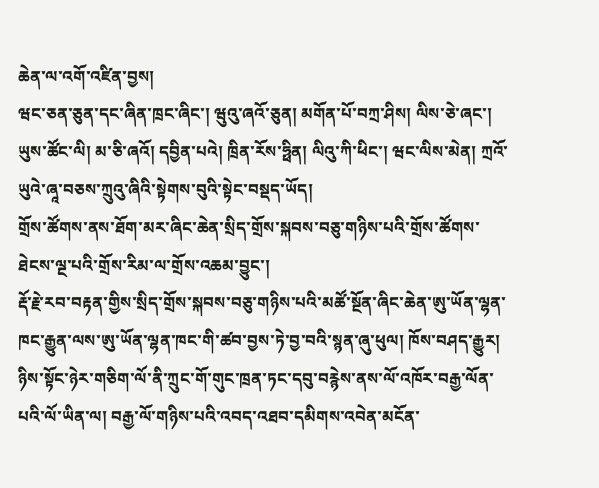ཆེན་ལ་འགོ་འཛིན་བྱས།
ཝང་ཅན་ཅུན་དང་ཞིན་ཁྲང་ཞིང་། ཝུའུ་ཞའོ་ཅུན། མགོན་པོ་བཀྲ་ཤིས། ལིས་ཅེ་ཞང་། ཡུས་ཚོང་ལི། མ་ཅི་ཞའོ། དབྱིན་པའེ། ཁྲིན་རོས་ཧྥིན། ལིའུ་ཀི་ཕིང་། ཝང་ལིས་མེན། ཀྲའོ་ཡུའེ་ཞཱ་བཅས་ཀྲུའུ་ཞིའི་སྟེགས་བུའི་སྟེང་བསྡད་ཡོད།
གྲོས་ཚོགས་ནས་ཐོག་མར་ཞིང་ཆེན་སྲིད་གྲོས་སྐབས་བཅུ་གཉིས་པའི་གྲོས་ཚོགས་ཐེངས་ལྔ་པའི་གྲོས་རིམ་ལ་གྲོས་འཆམ་བྱུང་།
རྡོ་རྗེ་རབ་བརྟན་གྱིས་སྲིད་གྲོས་སྐབས་བཅུ་གཉིས་པའི་མཚོ་སྔོན་ཞིང་ཆེན་ཨུ་ཡོན་ལྷན་ཁང་རྒྱུན་ལས་ཨུ་ཡོན་ལྷན་ཁང་གི་ཚབ་བྱས་ཏེ་བྱ་བའི་སྙན་ཞུ་ཕུལ། ཁོས་བཤད་རྒྱུར། ཉིས་སྟོང་ཉེར་གཅིག་ལོ་ནི་ཀྲུང་གོ་གུང་ཁྲན་ཏང་དབུ་བརྙེས་ནས་ལོ་འཁོར་བརྒྱ་ལོན་པའི་ལོ་ཡིན་ལ། བརྒྱ་ལོ་གཉིས་པའི་འབད་འཐབ་དམིགས་འབེན་མངོན་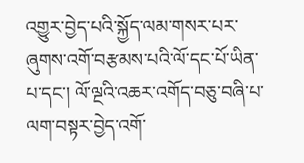འགྱུར་བྱེད་པའི་སྐྱོད་ལམ་གསར་པར་ཞུགས་འགོ་བརྩམས་པའི་ལོ་དང་པོ་ཡིན་པ་དང་། ལོ་ལྔའི་འཆར་འགོད་བཅུ་བཞི་པ་ལག་བསྟར་བྱེད་འགོ་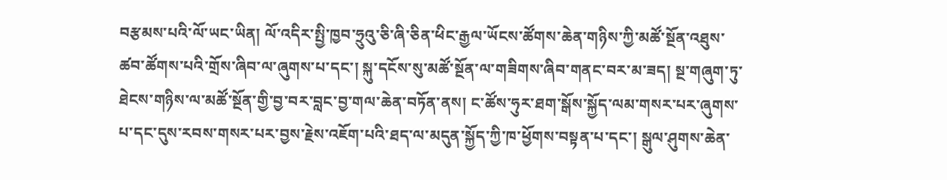བརྩམས་པའི་ལོ་ཡང་ཡིན། ལོ་འདིར་སྤྱི་ཁྱབ་ཧྲུའུ་ཅི་ཞི་ཅིན་ཕིང་རྒྱལ་ཡོངས་ཚོགས་ཆེན་གཉིས་ཀྱི་མཚོ་སྔོན་འཐུས་ཚབ་ཚོགས་པའི་གྲོས་ཞིབ་ལ་ཞུགས་པ་དང་། སྐུ་དངོས་སུ་མཚོ་སྔོན་ལ་གཟིགས་ཞིབ་གནང་བར་མ་ཟད། སྔ་གཞུག་ཏུ་ཐེངས་གཉིས་ལ་མཚོ་སྔོན་གྱི་བྱ་བར་བླང་བྱ་གལ་ཆེན་བཏོན་ནས། ང་ཚོས་ཧུར་ཐག་སྒོས་སྐྱོད་ལམ་གསར་པར་ཞུགས་པ་དང་དུས་རབས་གསར་པར་བྱས་རྗེས་འཇོག་པའི་ཐད་ལ་མདུན་སྐྱོད་ཀྱི་ཁ་ཕྱོགས་བསྟན་པ་དང་། སྒུལ་ཤུགས་ཆེན་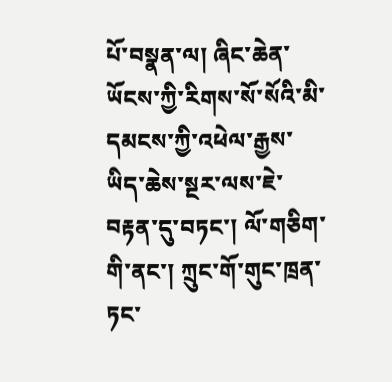པོ་བསྣན་ལ། ཞིང་ཆེན་ཡོངས་ཀྱི་རིགས་སོ་སོའི་མི་དམངས་ཀྱི་འཕེལ་རྒྱས་ཡིད་ཆེས་སྔར་ལས་ཇེ་བརྟན་དུ་བཏང་། ལོ་གཅིག་གི་ནང་། ཀྲུང་གོ་གུང་ཁྲན་ཏང་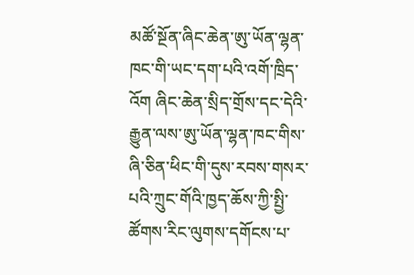མཚོ་སྔོན་ཞིང་ཆེན་ཨུ་ཡོན་ལྷན་ཁང་གི་ཡང་དག་པའི་འགོ་ཁྲིད་འོག ཞིང་ཆེན་སྲིད་གྲོས་དང་དེའི་རྒྱུན་ལས་ཨུ་ཡོན་ལྷན་ཁང་གིས་ཞི་ཅིན་ཕིང་གི་དུས་རབས་གསར་པའི་ཀྲུང་གོའི་ཁྱད་ཆོས་ཀྱི་སྤྱི་ཚོགས་རིང་ལུགས་དགོངས་པ་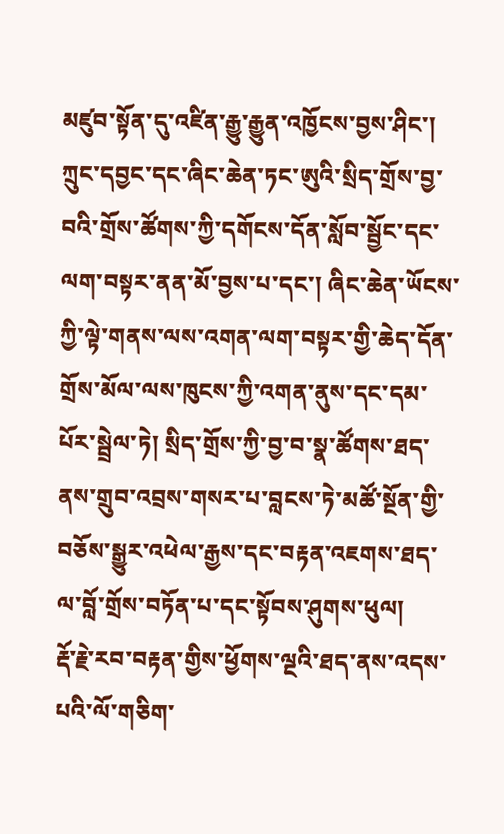མཛུབ་སྟོན་དུ་འཛིན་རྒྱུ་རྒྱུན་འཁྱོངས་བྱས་ཤིང་། ཀྲུང་དབྱང་དང་ཞིང་ཆེན་ཏང་ཨུའི་སྲིད་གྲོས་བྱ་བའི་གྲོས་ཚོགས་ཀྱི་དགོངས་དོན་སློབ་སྦྱོང་དང་ལག་བསྟར་ནན་མོ་བྱས་པ་དང་། ཞིང་ཆེན་ཡོངས་ཀྱི་ལྟེ་གནས་ལས་འགན་ལག་བསྟར་གྱི་ཆེད་དོན་གྲོས་མོལ་ལས་ཁུངས་ཀྱི་འགན་ནུས་དང་དམ་པོར་སྦྲེལ་ཏེ། སྲིད་གྲོས་ཀྱི་བྱ་བ་སྣ་ཚོགས་ཐད་ནས་གྲུབ་འབྲས་གསར་པ་བླངས་ཏེ་མཚོ་སྔོན་གྱི་བཅོས་སྒྱུར་འཕེལ་རྒྱས་དང་བརྟན་འཇགས་ཐད་ལ་བློ་གྲོས་བཏོན་པ་དང་སྟོབས་ཤུགས་ཕུལ།
རྡོ་རྗེ་རབ་བརྟན་གྱིས་ཕྱོགས་ལྔའི་ཐད་ནས་འདས་པའི་ལོ་གཅིག་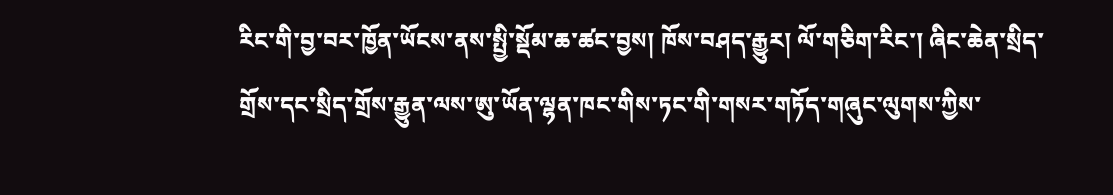རིང་གི་བྱ་བར་ཁྱོན་ཡོངས་ནས་སྤྱི་སྡོམ་ཆ་ཚང་བྱས། ཁོས་བཤད་རྒྱུར། ལོ་གཅིག་རིང་། ཞིང་ཆེན་སྲིད་གྲོས་དང་སྲིད་གྲོས་རྒྱུན་ལས་ཨུ་ཡོན་ལྷན་ཁང་གིས་ཏང་གི་གསར་གཏོད་གཞུང་ལུགས་ཀྱིས་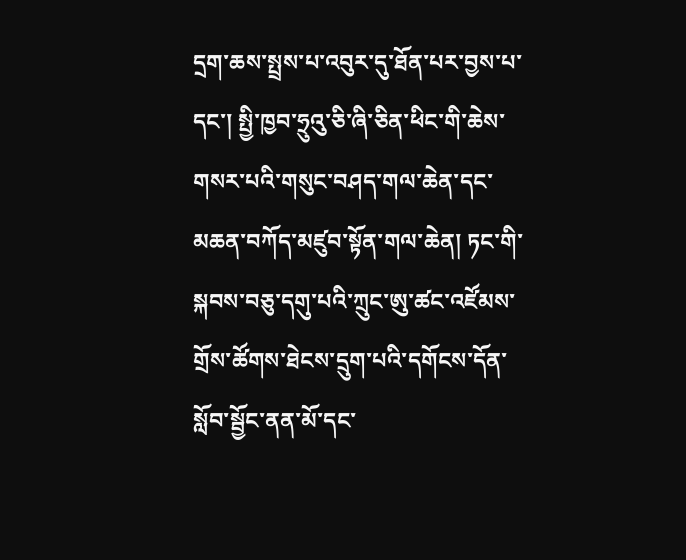དྲག་ཆས་སྤྲས་པ་འབུར་དུ་ཐོན་པར་བྱས་པ་དང་། སྤྱི་ཁྱབ་ཧྲུའུ་ཅི་ཞི་ཅིན་ཕིང་གི་ཆེས་གསར་པའི་གསུང་བཤད་གལ་ཆེན་དང་མཆན་བཀོད་མཛུབ་སྟོན་གལ་ཆེན། ཏང་གི་སྐབས་བཅུ་དགུ་པའི་ཀྲུང་ཨུ་ཚང་འཛོམས་གྲོས་ཚོགས་ཐེངས་དྲུག་པའི་དགོངས་དོན་སློབ་སྦྱོང་ནན་མོ་དང་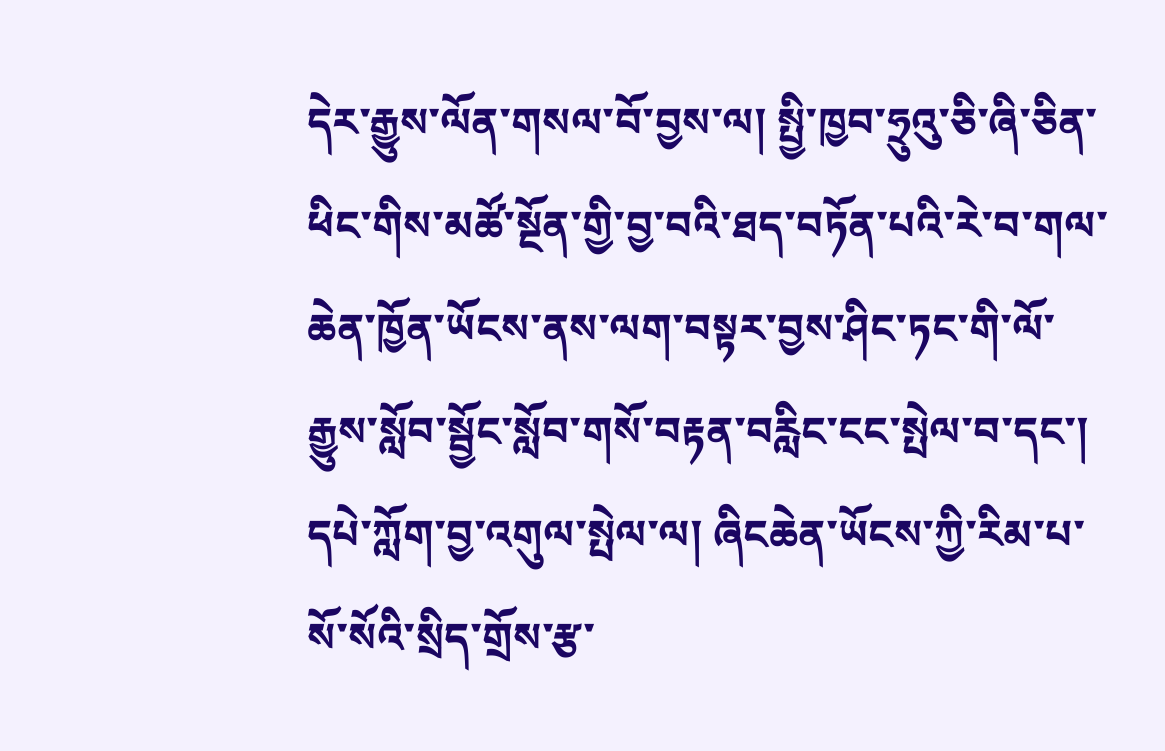དེར་རྒྱུས་ལོན་གསལ་བོ་བྱས་ལ། སྤྱི་ཁྱབ་ཧྲུའུ་ཅི་ཞི་ཅིན་ཕིང་གིས་མཚོ་སྔོན་གྱི་བྱ་བའི་ཐད་བཏོན་པའི་རེ་བ་གལ་ཆེན་ཁྱོན་ཡོངས་ནས་ལག་བསྟར་བྱས་ཤིང་ཏང་གི་ལོ་རྒྱུས་སློབ་སྦྱོང་སློབ་གསོ་བརྟན་བརླིང་ངང་སྤེལ་བ་དང་། དཔེ་ཀློག་བྱ་འགུལ་སྤེལ་ལ། ཞིངཆེན་ཡོངས་ཀྱི་རིམ་པ་སོ་སོའི་སྲིད་གྲོས་རྩ་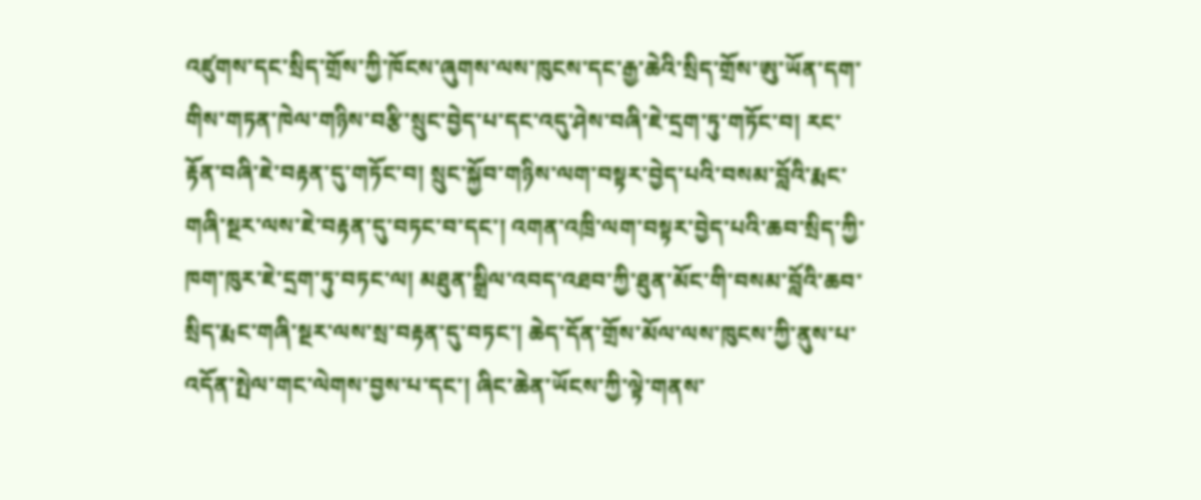འཛུགས་དང་སྲིད་གྲོས་ཀྱི་ཁོངས་ཞུགས་ལས་ཁུངས་དང་རྒྱ་ཆེའི་སྲིད་གྲོས་ཨུ་ཡོན་དག་གིས་གཏན་ཁེལ་གཉིས་བརྩི་སྲུང་བྱེད་པ་དང་འདུ་ཤེས་བཞི་ཇེ་དྲག་ཏུ་གཏོང་བ། རང་རྟོན་བཞི་ཇེ་བརྟན་དུ་གཏོང་བ། སྲུང་སྐྱོབ་གཉིས་ལག་བསྟར་བྱེད་པའི་བསམ་བློའི་རྨང་གཞི་སྔར་ལས་ཇེ་བརྟན་དུ་བཏང་བ་དང་། འགན་འཁྲི་ལག་བསྟར་བྱེད་པའི་ཆབ་སྲིད་ཀྱི་ཁག་ཁུར་ཇེ་དྲག་ཏུ་བཏང་ལ། མཐུན་སྒྲིལ་འབད་འཐབ་ཀྱི་ཐུན་མོང་གི་བསམ་བློའི་ཆབ་སྲིད་རྨང་གཞི་སྔར་ལས་སྲ་བརྟན་དུ་བཏང་། ཆེད་དོན་གྲོས་མོལ་ལས་ཁུངས་ཀྱི་ནུས་པ་འདོན་སྤེལ་གང་ལེགས་བྱས་པ་དང་། ཞིང་ཆེན་ཡོངས་ཀྱི་ལྟེ་གནས་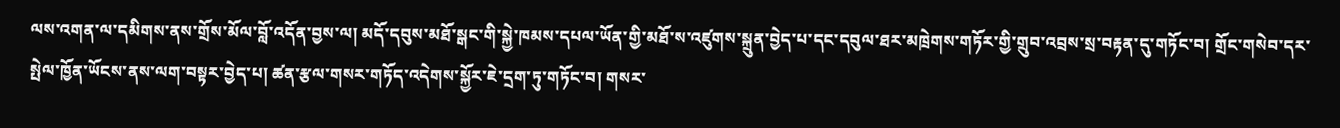ལས་འགན་ལ་དམིགས་ནས་གྲོས་མོལ་བློ་འདོན་བྱས་ལ། མདོ་དབུས་མཐོ་སྒང་གི་སྐྱེ་ཁམས་དཔལ་ཡོན་གྱི་མཐོ་ས་འཛུགས་སྐྲུན་བྱེད་པ་དང་དབུལ་ཐར་མཁྲེགས་གཏོར་གྱི་གྲུབ་འབྲས་སྲ་བརྟན་དུ་གཏོང་བ། གྲོང་གསེབ་དར་སྤེལ་ཁྱོན་ཡོངས་ནས་ལག་བསྟར་བྱེད་པ། ཚན་རྩལ་གསར་གཏོད་འདེགས་སྐྱོར་ཇེ་དྲག་ཏུ་གཏོང་བ། གསར་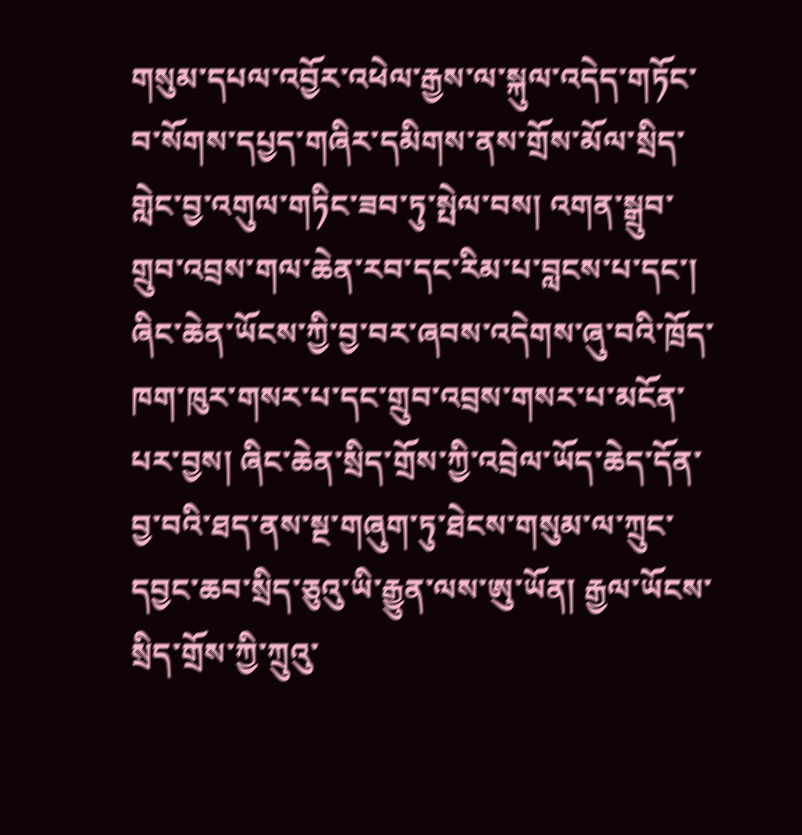གསུམ་དཔལ་འབྱོར་འཕེལ་རྒྱས་ལ་སྐུལ་འདེད་གཏོང་བ་སོགས་དཔྱད་གཞིར་དམིགས་ནས་གྲོས་མོལ་སྲིད་གླེང་བྱ་འགུལ་གཏིང་ཟབ་ཏུ་སྤེལ་བས། འགན་སྒྲུབ་གྲུབ་འབྲས་གལ་ཆེན་རབ་དང་རིམ་པ་བླངས་པ་དང་། ཞིང་ཆེན་ཡོངས་ཀྱི་བྱ་བར་ཞབས་འདེགས་ཞུ་བའི་ཁྲོད་ཁག་ཁུར་གསར་པ་དང་གྲུབ་འབྲས་གསར་པ་མངོན་པར་བྱས། ཞིང་ཆེན་སྲིད་གྲོས་ཀྱི་འབྲེལ་ཡོད་ཆེད་དོན་བྱ་བའི་ཐད་ནས་སྔ་གཞུག་ཏུ་ཐེངས་གསུམ་ལ་ཀྲུང་དབྱང་ཆབ་སྲིད་ཅུའུ་ཡི་རྒྱུན་ལས་ཨུ་ཡོན། རྒྱལ་ཡོངས་སྲིད་གྲོས་ཀྱི་ཀྲུའུ་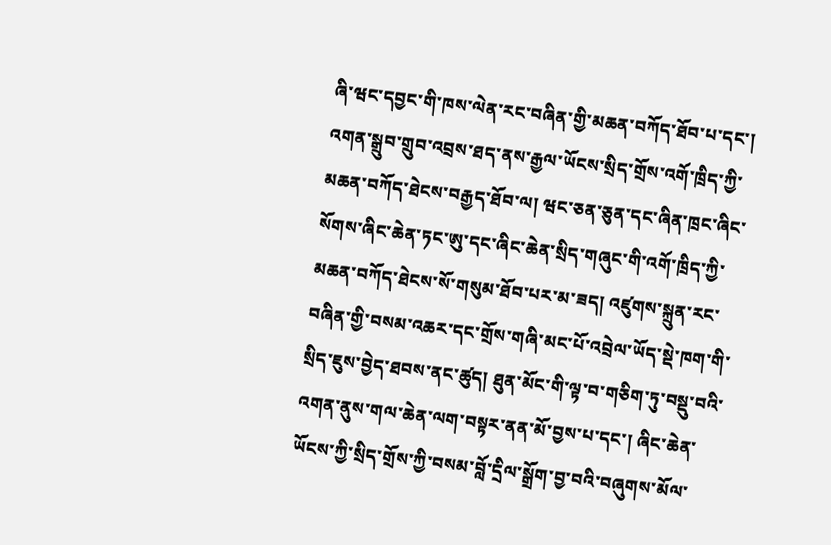ཞི་ཝང་དབྱང་གི་ཁས་ལེན་རང་བཞིན་གྱི་མཆན་བཀོད་ཐོབ་པ་དང་། འགན་སྒྲུབ་གྲུབ་འབྲས་ཐད་ནས་རྒྱལ་ཡོངས་སྲིད་གྲོས་འགོ་ཁྲིད་ཀྱི་མཆན་བཀོད་ཐེངས་བརྒྱད་ཐོབ་ལ། ཝང་ཅན་ཅུན་དང་ཞིན་ཁྲང་ཞིང་སོགས་ཞིང་ཆེན་ཏང་ཨུ་དང་ཞིང་ཆེན་སྲིད་གཞུང་གི་འགོ་ཁྲིད་ཀྱི་མཆན་བཀོད་ཐེངས་སོ་གསུམ་ཐོབ་པར་མ་ཟད། འཛུགས་སྐྲུན་རང་བཞིན་གྱི་བསམ་འཆར་དང་གྲོས་གཞི་མང་པོ་འབྲེལ་ཡོད་སྡེ་ཁག་གི་སྲིད་ཇུས་བྱེད་ཐབས་ནང་ཚུད། ཐུན་མོང་གི་ལྟ་བ་གཅིག་ཏུ་བསྡུ་བའི་འགན་ནུས་གལ་ཆེན་ལག་བསྟར་ནན་མོ་བྱས་པ་དང་། ཞིང་ཆེན་ཡོངས་ཀྱི་སྲིད་གྲོས་ཀྱི་བསམ་བློ་དྲིལ་སྒྲོག་བྱ་བའི་བཞུགས་མོལ་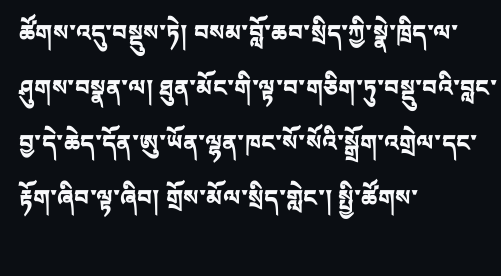ཚོགས་འདུ་བསྡུས་ཏེ། བསམ་བློ་ཆབ་སྲིད་ཀྱི་སྣེ་ཁྲིད་ལ་ཤུགས་བསྣན་ལ། ཐུན་མོང་གི་ལྟ་བ་གཅིག་ཏུ་བསྡུ་བའི་བླང་བྱ་དེ་ཆེད་དོན་ཨུ་ཡོན་ལྷན་ཁང་སོ་སོའི་སྒྲོག་འགྲེལ་དང་རྟོག་ཞིབ་ལྟ་ཞིབ། གྲོས་མོལ་སྲིད་གླེང་། སྤྱི་ཚོགས་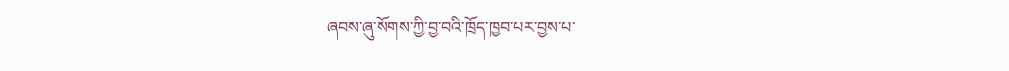ཞབས་ཞུ་སོགས་ཀྱི་བྱ་བའི་ཁྲོད་ཁྱབ་པར་བྱས་པ་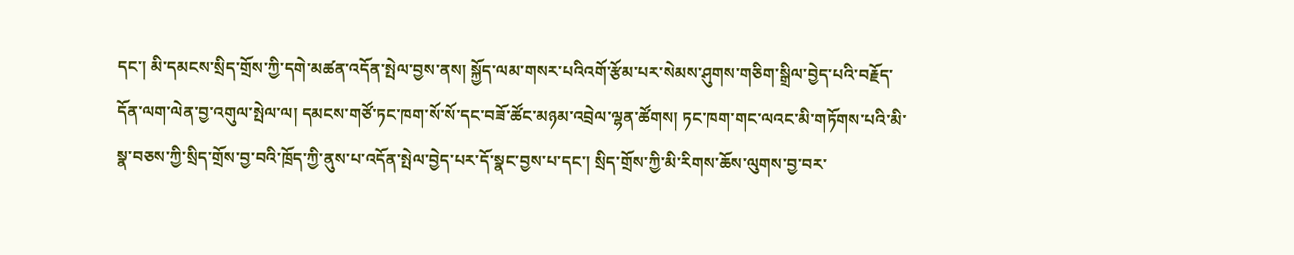དང་། མི་དམངས་སྲིད་གྲོས་ཀྱི་དགེ་མཚན་འདོན་སྤེལ་བྱས་ནས། སྐྱོད་ལམ་གསར་པའིའགོ་རྩོམ་པར་སེམས་ཤུགས་གཅིག་སྒྲིལ་བྱེད་པའི་བརྗོད་དོན་ལག་ལེན་བྱ་འགུལ་སྤེལ་ལ། དམངས་གཙོ་ཏང་ཁག་སོ་སོ་དང་བཟོ་ཚོང་མཉམ་འབྲེལ་ལྷན་ཚོགས། ཏང་ཁག་གང་ལའང་མི་གཏོགས་པའི་མི་སྣ་བཅས་ཀྱི་སྲིད་གྲོས་བྱ་བའི་ཁྲོད་ཀྱི་ནུས་པ་འདོན་སྤེལ་བྱེད་པར་དོ་སྣང་བྱས་པ་དང་། སྲིད་གྲོས་ཀྱི་མི་རིགས་ཆོས་ལུགས་བྱ་བར་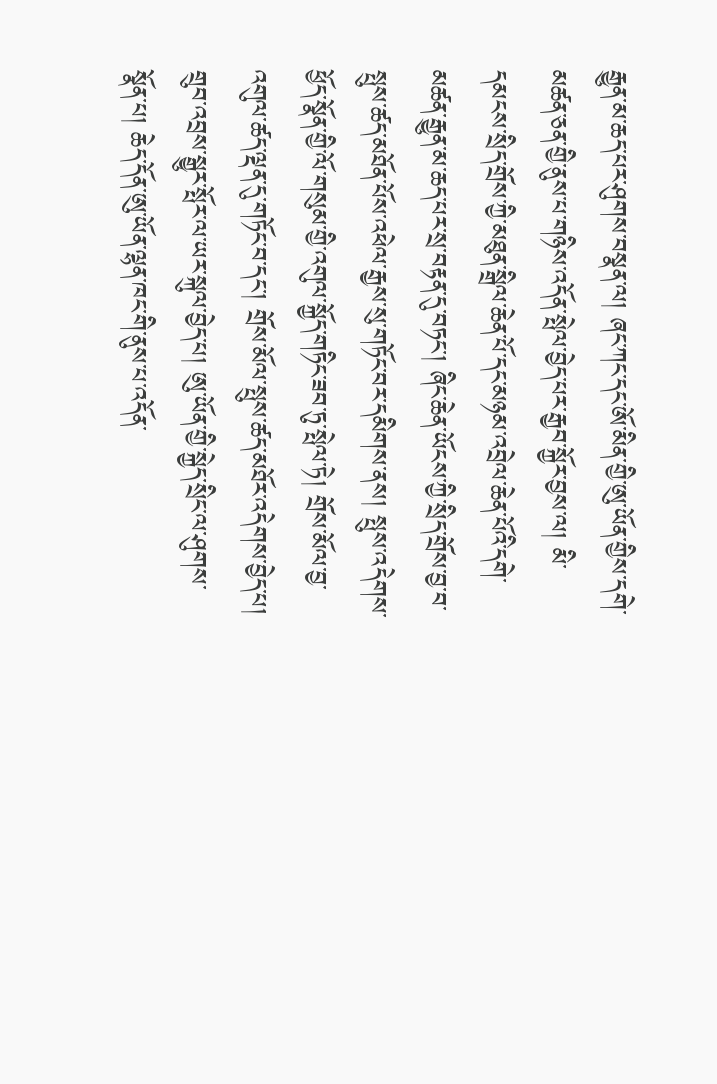རྒྱུན་མ་ཆད་པར་ཤུགས་བསྣན་ལ། ཞང་ཀང་དང་ཨོ་མིན་གྱི་ཨུ་ཡོན་གྱིས་དགེ་མཚན་ཅན་གྱི་ནུས་པ་གཉིས་འདོན་སྤེལ་བྱེད་པར་རྒྱབ་སྐྱོར་བྱས་ལ། མི་དམངས་སྲིད་གྲོས་ཀྱི་མཐུན་སྒྲིལ་ཆེན་པོ་དང་མཉམ་འབྲེལ་ཆེན་པོའི་དགེ་མཚན་རྒྱུན་མ་ཆད་པར་སྲ་བརྟན་དུ་བཏང་། ཞིང་ཆེན་ཡོངས་ཀྱི་སྲིད་གྲོས་བྱ་བ་སྤུས་ཚད་མཐོན་པོས་འཕེལ་རྒྱས་སུ་གཏོང་བར་དམིགས་ནས། སྤུས་འདེགས་ཕྱོད་སྣོན་གྱི་ལོ་གསུམ་གྱི་འགུལ་སྐྱོད་གཏིང་ཟབ་ཏུ་སྤེལ་ཏེ། གྲོས་མོལ་བྱ་འགུལ་ཚད་ལྡན་དུ་གཏོང་བ་དང་། གྲོས་མོལ་སྤུས་ཚད་མཐོར་འདེགས་བྱེད་པ། གྲུབ་འབྲས་སྒྱུར་སྤོར་ལ་ཡར་སྐུལ་བྱེད་པ། ཨུ་ཡོན་གྱི་སྐྱེད་སྲིང་ལ་ཤུགས་སྣོན་པ། ཆེད་དོན་ཨུ་ཡོན་ལྷན་ཁང་གི་ནུས་པ་འདོན་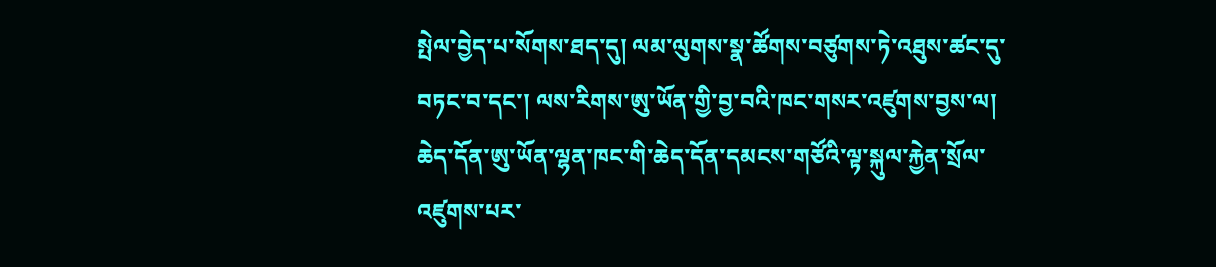སྤེལ་བྱེད་པ་སོགས་ཐད་དུ། ལམ་ལུགས་སྣ་ཚོགས་བཙུགས་ཏེ་འཐུས་ཚང་དུ་བཏང་བ་དང་། ལས་རིགས་ཨུ་ཡོན་གྱི་བྱ་བའི་ཁང་གསར་འཛུགས་བྱས་ལ། ཆེད་དོན་ཨུ་ཡོན་ལྷན་ཁང་གི་ཆེད་དོན་དམངས་གཙོའི་ལྟ་སྐུལ་རྐྱེན་སྲོལ་འཛུགས་པར་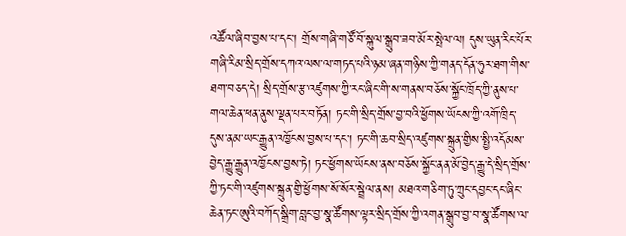འཚོལ་ཞིབ་བྱས་པ་དང་། གྲོས་གཞི་གཙོ་བོ་སྐུལ་སྒྲུབ་ཟབ་མོར་སྤེལ་ལ། དུས་ཡུན་རིང་པོར་གཞི་རིམ་སྲིད་གྲོས་དཀའ་ལས་ལ་གཏད་པའི་ཉམ་ཞན་གཉིས་ཀྱི་གནད་དོན་ཧུར་ཐག་གིས་ཐག་བཅད་དེ། སྲིད་གྲོས་རྩ་འཛུགས་ཀྱི་རང་ཞིང་གི་ས་གནས་བཅོས་སྐྱོང་ཁྲོད་ཀྱི་ནུས་པ་གལ་ཆེན་ཕན་ནུས་ལྡན་པར་བཏོན། ཏང་གི་སྲིད་གྲོས་བྱ་བའི་ཕྱོགས་ཡོངས་ཀྱི་འགོ་ཁྲིད་དུས་ནམ་ཡང་རྒྱུན་འཁྱོངས་བྱས་པ་དང་། ཏང་གི་ཆབ་སྲིད་འཛུགས་སྐྲུན་གྱིས་སྤྱི་འདོམས་བྱེད་རྒྱུ་རྒྱུན་འཁྱོངས་བྱས་ཏེ། ཏང་ཕྱོགས་ཡོངས་ནས་བཅོས་སྐྱོང་ནན་མོ་བྱེད་རྒྱུ་དེ་སྲིད་གྲོས་ཀྱི་ཏང་གི་འཛུགས་སྐྲུན་གྱི་ཕྱོགས་སོ་སོར་སྦྲེལ་ནས། མཐའ་གཅིག་ཏུ་ཀྲུང་དབྱང་དང་ཞིང་ཆེན་ཏང་ཨུའི་བཀོད་སྒྲིག་བླང་བྱ་སྣ་ཚོགས་ལྟར་སྲིད་གྲོས་ཀྱི་འགན་སྒྲུབ་བྱ་བ་སྣ་ཚོགས་ལ་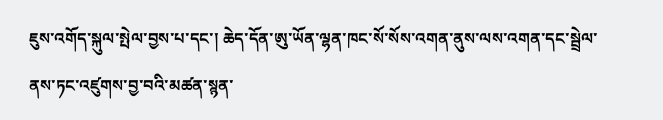ཇུས་འགོད་སྐུལ་སྤེལ་བྱས་པ་དང་། ཆེད་དོན་ཨུ་ཡོན་ལྷན་ཁང་སོ་སོས་འགན་ནུས་ལས་འགན་དང་སྦྲེལ་ནས་ཏང་འཛུགས་བྱ་བའི་མཚན་སྙན་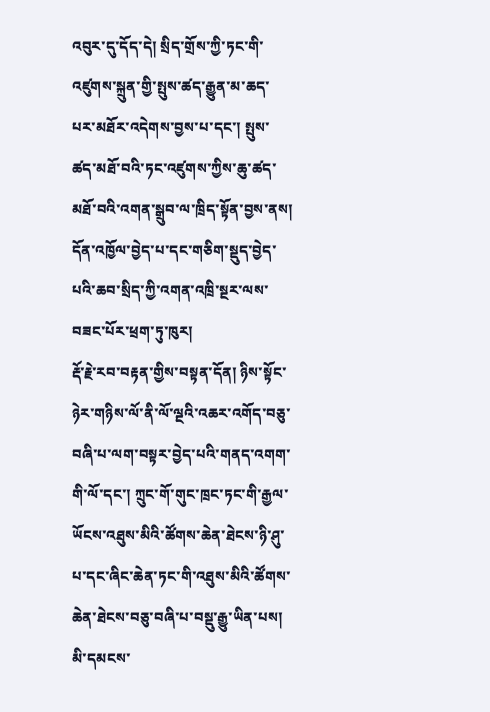འབུར་དུ་དོད་དེ། སྲིད་གྲོས་ཀྱི་ཏང་གི་འཛུགས་སྐྲུན་གྱི་སྤུས་ཚད་རྒྱུན་མ་ཆད་པར་མཐོར་འདེགས་བྱས་པ་དང་། སྤུས་ཚད་མཐོ་བའི་ཏང་འཛུགས་ཀྱིས་ཆུ་ཚད་མཐོ་བའི་འགན་སྒྲུབ་ལ་ཁྲིད་སྟོན་བྱས་ནས། དོན་འཁྱོལ་བྱེད་པ་དང་གཅིག་སྡུད་བྱེད་པའི་ཆབ་སྲིད་ཀྱི་འགན་འཁྲི་སྔར་ལས་བཟང་པོར་ཕྲག་ཏུ་ཁུར།
རྡོ་རྗེ་རབ་བརྟན་གྱིས་བསྟན་དོན། ཉིས་སྟོང་ཉེར་གཉིས་ལོ་ནི་ལོ་ལྔའི་འཆར་འགོད་བཅུ་བཞི་པ་ལག་བསྟར་བྱེད་པའི་གནད་འགག་གི་ལོ་དང་། ཀྲུང་གོ་གུང་ཁྲང་ཏང་གི་རྒྱལ་ཡོངས་འཐུས་མིའི་ཚོགས་ཆེན་ཐེངས་ཉི་ཤུ་པ་དང་ཞིང་ཆེན་ཏང་གི་འཐུས་མིའི་ཚོགས་ཆེན་ཐེངས་བཅུ་བཞི་པ་བསྡུ་རྒྱུ་ཡིན་པས། མི་དམངས་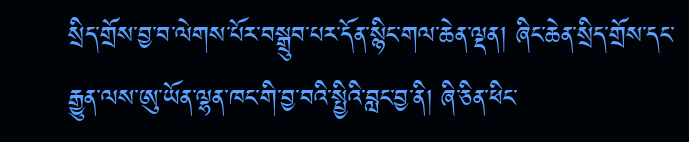སྲིད་གྲོས་བྱ་བ་ལེགས་པོར་བསྒྲུབ་པར་དོན་སྙིང་གལ་ཆེན་ལྡན། ཞིང་ཆེན་སྲིད་གྲོས་དང་རྒྱུན་ལས་ཨུ་ཡོན་ལྷན་ཁང་གི་བྱ་བའི་སྤྱིའི་བླང་བྱ་ནི། ཞི་ཅིན་ཕིང་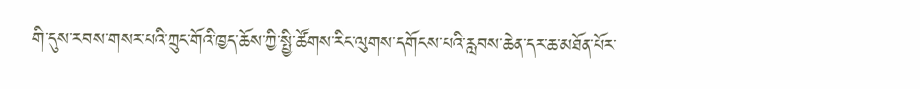གི་དུས་རབས་གསར་པའི་ཀྲུང་གོའི་ཁྱད་ཆོས་ཀྱི་སྤྱི་ཚོགས་རིང་ལུགས་དགོངས་པའི་རླབས་ཆེན་དར་ཆ་མཐོན་པོར་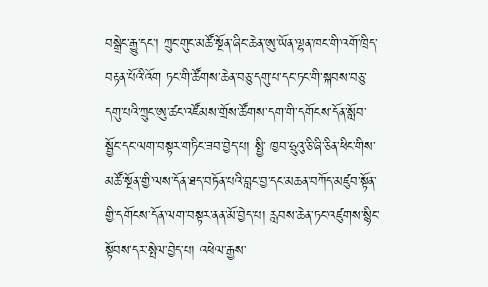བསྒྲེང་རྒྱུ་དང་། ཀྲུང་གུང་མཚོ་སྔོན་ཞིང་ཆེན་ཨུ་ཡོན་ལྷན་ཁང་གི་འགོ་ཁྲིད་བརྟན་པོའི་འོག ཏང་གི་ཚོགས་ཆེན་བཅུ་དགུ་པ་དང་ཏང་གི་སྐབས་བཅུ་དགུ་པའི་ཀྲུང་ཨུ་ཚང་འཛོམས་གྲོས་ཚོགས་དག་གི་དགོངས་དོན་སློབ་སྦྱོང་དང་ལག་བསྟར་གཏིང་ཟབ་བྱེད་པ། སྤྱི་ ཁྱབ་ཧྲུའུ་ཅི་ཞི་ཅིན་ཕིང་གིས་མཚོ་སྔོན་གྱི་ལས་དོན་ཐད་བཏོན་པའི་བླང་བྱ་དང་མཆན་བཀོད་མཛུབ་སྟོན་གྱི་དགོངས་དོན་ལག་བསྟར་ནན་མོ་བྱེད་པ། རླབས་ཆེན་ཏང་འཛུགས་སྙིང་སྟོབས་དར་སྤེལ་བྱེད་པ། འཕེལ་རྒྱས་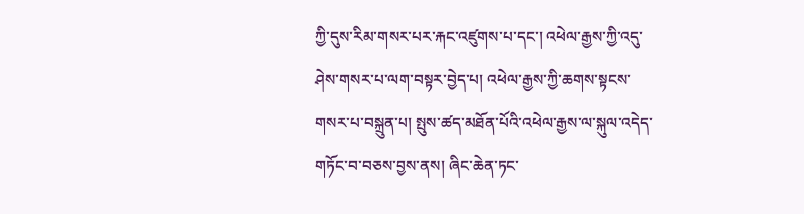ཀྱི་དུས་རིམ་གསར་པར་རྐང་འཛུགས་པ་དང་། འཕེལ་རྒྱས་ཀྱི་འདུ་ཤེས་གསར་པ་ལག་བསྟར་བྱེད་པ། འཕེལ་རྒྱས་ཀྱི་ཆགས་སྟངས་གསར་པ་བསྐྲུན་པ། སྤུས་ཚད་མཐོན་པོའི་འཕེལ་རྒྱས་ལ་སྐུལ་འདེད་གཏོང་བ་བཅས་བྱས་ནས། ཞིང་ཆེན་ཏང་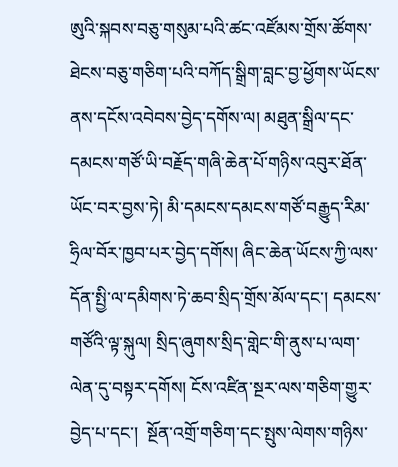ཨུའི་སྐབས་བཅུ་གསུམ་པའི་ཚང་འཛོམས་གྲོས་ཚོགས་ཐེངས་བཅུ་གཅིག་པའི་བཀོད་སྒྲིག་བླང་བྱ་ཕྱོགས་ཡོངས་ནས་དངོས་འབེབས་བྱེད་དགོས་ལ། མཐུན་སྒྲིལ་དང་དམངས་གཙོ་ཡི་བརྗོད་གཞི་ཆེན་པོ་གཉིས་འབུར་ཐོན་ཡོང་བར་བྱས་ཏེ། མི་དམངས་དམངས་གཙོ་བརྒྱུད་རིམ་ཧྲིལ་བོར་ཁྱབ་པར་བྱེད་དགོས། ཞིང་ཆེན་ཡོངས་ཀྱི་ལས་དོན་སྤྱི་ལ་དམིགས་ཏེ་ཆབ་སྲིད་གྲོས་མོལ་དང་། དམངས་གཙོའི་ལྟ་སྐུལ། སྲིད་ཞུགས་སྲིད་གླེང་གི་ནུས་པ་ལག་ལེན་དུ་བསྟར་དགོས། ངོས་འཛིན་སྔར་ལས་གཅིག་གྱུར་བྱེད་པ་དང་།  སྔོན་འགྲོ་གཅིག་དང་སྤུས་ལེགས་གཉིས་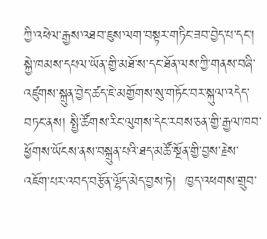ཀྱི་འཕེལ་རྒྱས་འཐབ་ཇུས་ལག་བསྟར་གཏིང་ཟབ་བྱེད་པ་དང་། སྐྱེ་ཁམས་དཔལ་ཡོན་གྱི་མཐོ་ས་དང་ཐོན་ལས་ཀྱི་གནས་བཞི་འཛུགས་སྐྲུན་བྱེད་ཚད་ཇེ་མགྱོགས་སུ་གཏོང་བར་སྐུལ་འདེད་བཏང་ནས། སྤྱི་ཚོགས་རིང་ལུགས་དེང་རབས་ཅན་གྱི་རྒྱལ་ཁབ་ཕྱོགས་ཡོངས་ནས་བསྐྲུན་པའི་ཐད་མཚོ་སྔོན་གྱི་བྱས་རྗེས་འཇོག་པར་འབད་བརྩོན་ལྷོད་མེད་བྱས་ཏེ།  ཁྱད་འཕགས་གྲུབ་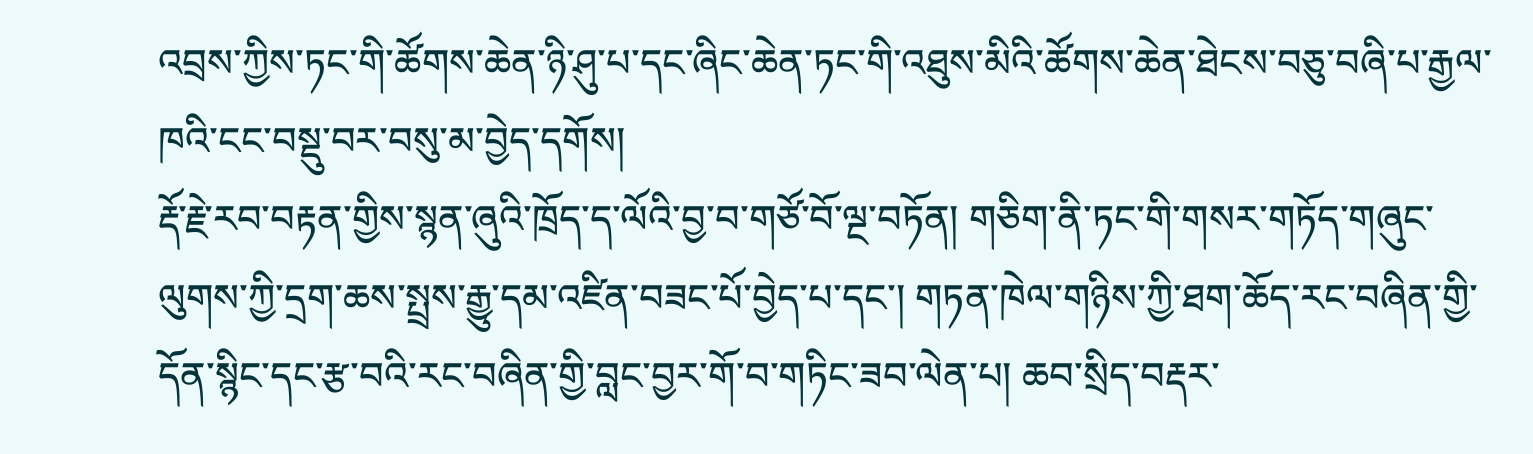འབྲས་ཀྱིས་ཏང་གི་ཚོགས་ཆེན་ཉི་ཤུ་པ་དང་ཞིང་ཆེན་ཏང་གི་འཐུས་མིའི་ཚོགས་ཆེན་ཐེངས་བཅུ་བཞི་པ་རྒྱལ་ཁའི་ངང་བསྡུ་བར་བསུ་མ་བྱེད་དགོས།
རྡོ་རྗེ་རབ་བརྟན་གྱིས་སྙན་ཞུའི་ཁྲོད་ད་ལོའི་བྱ་བ་གཙོ་བོ་ལྔ་བཏོན། གཅིག་ནི་ཏང་གི་གསར་གཏོད་གཞུང་ལུགས་ཀྱི་དྲག་ཆས་སྤྲས་རྒྱུ་དམ་འཛིན་བཟང་པོ་བྱེད་པ་དང་། གཏན་ཁེལ་གཉིས་ཀྱི་ཐག་ཆོད་རང་བཞིན་གྱི་དོན་སྙིང་དང་རྩ་བའི་རང་བཞིན་གྱི་བླང་བྱར་གོ་བ་གཏིང་ཟབ་ལེན་པ། ཆབ་སྲིད་བརྡར་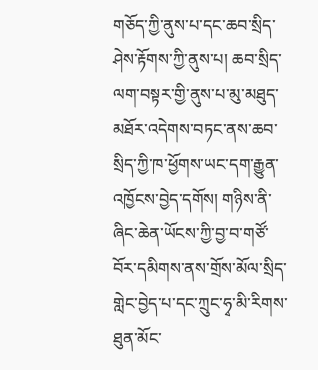གཅོད་ཀྱི་ནུས་པ་དང་ཆབ་སྲིད་ཤེས་རྟོགས་ཀྱི་ནུས་པ། ཆབ་སྲིད་ལག་བསྟར་གྱི་ནུས་པ་མུ་མཐུད་མཐོར་འདེགས་བཏང་ནས་ཆབ་སྲིད་ཀྱི་ཁ་ཕྱོགས་ཡང་དག་རྒྱུན་འཁྱོངས་བྱེད་དགོས། གཉིས་ནི་ཞིང་ཆེན་ཡོངས་ཀྱི་བྱ་བ་གཙོ་བོར་དམིགས་ནས་གྲོས་མོལ་སྲིད་གླེང་བྱེད་པ་དང་ཀྲུང་ཧྭ་མི་རིགས་ཐུན་མོང་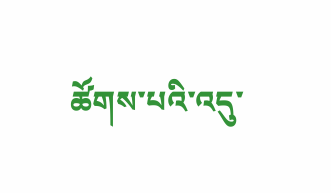ཚོགས་པའི་འདུ་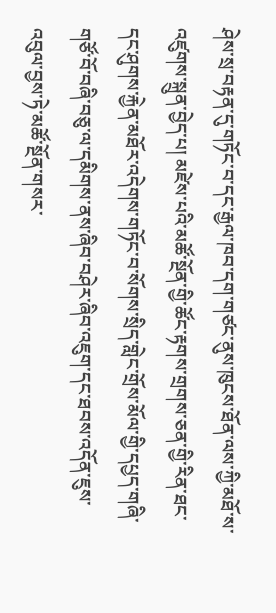ཤེས་སྲ་བརྟན་དུ་གཏོང་བ་དང་རྒྱལ་ཁབ་དག་གཙང་ནུས་ཁུངས་ཐོན་ལས་ཀྱི་མཐོ་ས་འཛུགས་སྐྲུན་བྱེད་པ། མཛེས་པའི་མཚོ་སྔོན་གྱི་ཚོང་རྟགས་གྲགས་ཅན་གྱི་རིན་ཐང་དང་ཤུགས་རྐྱེན་མཐོར་འདེགས་གཏོང་བ་སོགས་སྲིད་གླེང་གྲོས་མོལ་གྱི་དཔྱད་གཞི་གཙོ་བོ་བཞི་བཅུ་ལ་དམིགས་ནས་ཞིབ་བཤེར་ཞིབ་འཇུག་དང་ཐབས་འདོན་ཇུས་འབུལ་བྱས་ཏེ་མཚོ་སྔོན་གསར་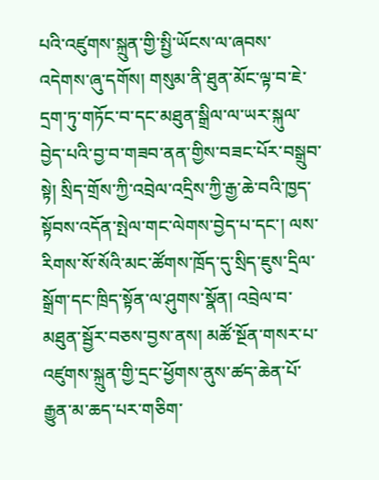པའི་འཛུགས་སྐྲུན་གྱི་སྤྱི་ཡོངས་ལ་ཞབས་འདེགས་ཞུ་དགོས། གསུམ་ནི་ཐུན་མོང་ལྟ་བ་ཇེ་དྲག་ཏུ་གཏོང་བ་དང་མཐུན་སྒྲིལ་ལ་ཡར་སྐུལ་བྱེད་པའི་བྱ་བ་གཟབ་ནན་གྱིས་བཟང་པོར་བསྒྲུབ་སྟེ། སྲིད་གྲོས་ཀྱི་འབྲེལ་འདྲིས་ཀྱི་རྒྱ་ཆེ་བའི་ཁྱད་སྟོབས་འདོན་སྤེལ་གང་ལེགས་བྱེད་པ་དང་། ལས་རིགས་སོ་སོའི་མང་ཚོགས་ཁྲོད་དུ་སྲིད་ཇུས་དྲིལ་སྒྲོག་དང་ཁྲིད་སྟོན་ལ་ཤུགས་སྣོན། འབྲེལ་བ་མཐུན་སྦྱོར་བཅས་བྱས་ནས། མཚོ་སྔོན་གསར་པ་འཛུགས་སྐྲུན་གྱི་དྲང་ཕྱོགས་ནུས་ཚད་ཆེན་པོ་རྒྱུན་མ་ཆད་པར་གཅིག་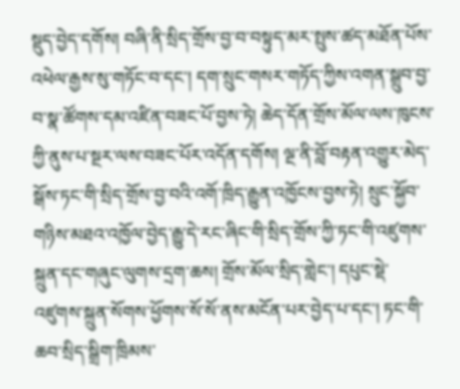སྡུད་བྱེད་དགོས། བཞི་ནི་སྲིད་གྲོས་བྱ་བ་བསྟུད་མར་སྤུས་ཚད་མཐོན་པོས་འཕེལ་རྒྱས་སུ་གཏོང་བ་དང་། དག་སྲུང་གསར་གཏོད་ཀྱིས་འགན་སྒྲུབ་བྱ་བ་སྣ་ཚོགས་དམ་འཛིན་བཟང་པོ་བྱས་ཏེ། ཆེད་དོན་གྲོས་མོལ་ལས་ཁུངས་ཀྱི་ནུས་པ་སྔར་ལས་བཟང་པོར་འདོན་དགོས། ལྔ་ནི་བློ་བརྟན་འགྱུར་མེད་སྒོས་ཏང་གི་སྲིད་གྲོས་བྱ་བའི་འགོ་ཁྲིད་རྒྱུན་འཁྱོངས་བྱས་ཏེ། སྲུང་སྐྱོབ་གཉིས་མཐའ་འཁྱོལ་བྱེད་རྒྱུ་དེ་རང་ཞིང་གི་སྲིད་གྲོས་ཀྱི་ཏང་གི་འཛུགས་སྐྲུན་དང་གཞུང་ལུགས་དྲག་ཆས། གྲོས་མོལ་སྲིད་གླེང་། དཔུང་སྡེ་འཛུགས་སྐྲུན་སོགས་ཕྱོགས་སོ་སོ་ནས་མངོན་པར་བྱེད་པ་དང་། ཏང་གི་ཆབ་སྲིད་སྒྲིག་ཁྲིམས་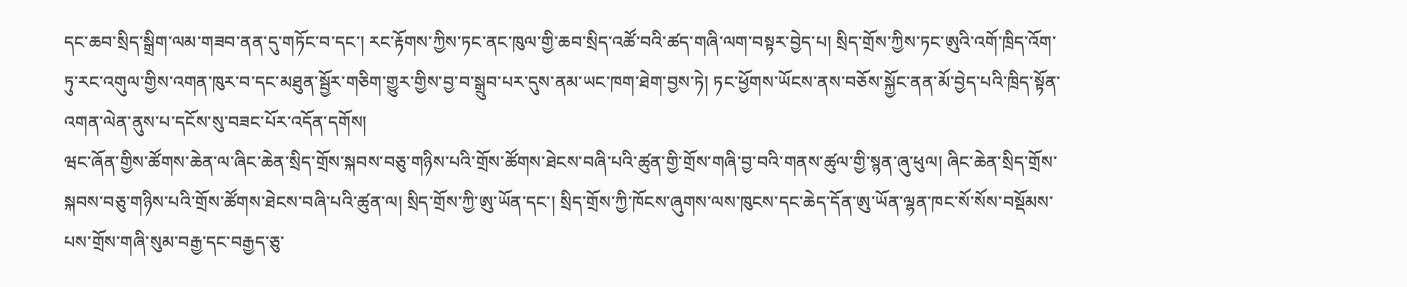དང་ཆབ་སྲིད་སྒྲིག་ལམ་གཟབ་ནན་དུ་གཏོང་བ་དང་། རང་རྟོགས་ཀྱིས་ཏང་ནང་ཁུལ་གྱི་ཆབ་སྲིད་འཚོ་བའི་ཚད་གཞི་ལག་བསྟར་བྱེད་པ། སྲིད་གྲོས་ཀྱིས་ཏང་ཨུའི་འགོ་ཁྲིད་འོག་ཏུ་རང་འགུལ་གྱིས་འགན་ཁུར་བ་དང་མཐུན་སྦྱོར་གཅིག་གྱུར་གྱིས་བྱ་བ་སྒྲུབ་པར་དུས་ནམ་ཡང་ཁག་ཐེག་བྱས་ཏེ། ཏང་ཕྱོགས་ཡོངས་ནས་བཅོས་སྐྱོང་ནན་མོ་བྱེད་པའི་ཁྲིད་སྟོན་འགན་ལེན་ནུས་པ་དངོས་སུ་བཟང་པོར་འདོན་དགོས།
ཝང་ཞོན་གྱིས་ཚོགས་ཆེན་ལ་ཞིང་ཆེན་སྲིད་གྲོས་སྐབས་བཅུ་གཉིས་པའི་གྲོས་ཚོགས་ཐེངས་བཞི་པའི་ཚུན་གྱི་གྲོས་གཞི་བྱ་བའི་གནས་ཚུལ་གྱི་སྙན་ཞུ་ཕུལ། ཞིང་ཆེན་སྲིད་གྲོས་སྐབས་བཅུ་གཉིས་པའི་གྲོས་ཚོགས་ཐེངས་བཞི་པའི་ཚུན་ལ། སྲིད་གྲོས་ཀྱི་ཨུ་ཡོན་དང་། སྲིད་གྲོས་ཀྱི་ཁོངས་ཞུགས་ལས་ཁུངས་དང་ཆེད་དོན་ཨུ་ཡོན་ལྷན་ཁང་སོ་སོས་བསྡོམས་པས་གྲོས་གཞི་སུམ་བརྒྱ་དང་བརྒྱད་ཅུ་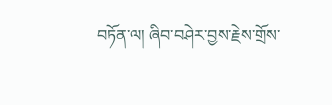བཏོན་ལ། ཞིབ་བཤེར་བྱས་རྗེས་གྲོས་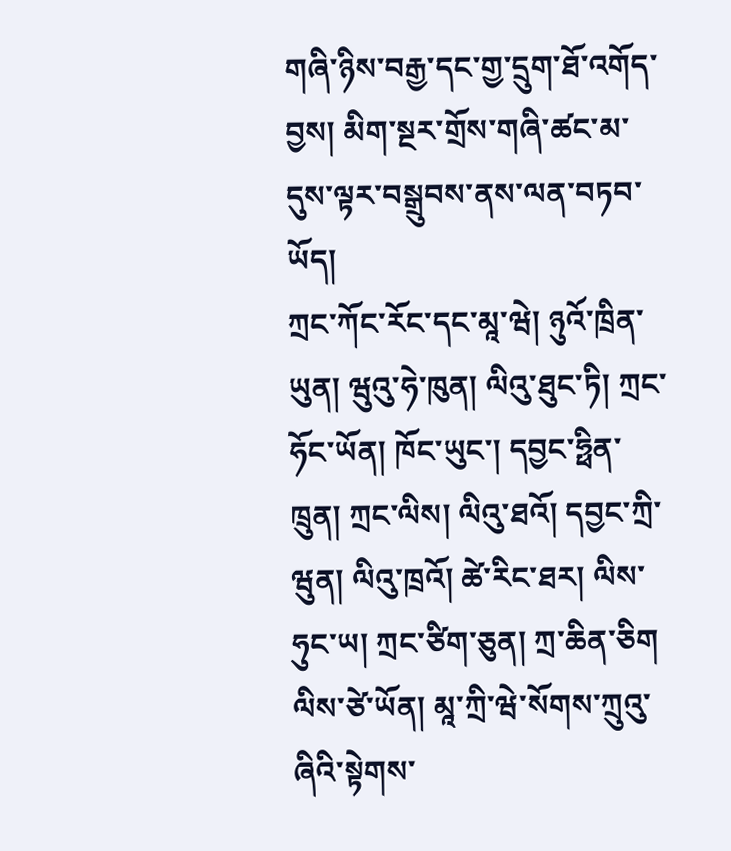གཞི་ཉིས་བརྒྱ་དང་གྱ་དྲུག་ཐོ་འགོད་བྱས། མིག་སྔར་གྲོས་གཞི་ཚང་མ་དུས་ལྟར་བསྒྲུབས་ནས་ལན་བཏབ་ཡོད།
ཀྲང་ཀོང་རོང་དང་མཱ་ཝེ། ཉུའོ་ཁྲིན་ཡུན། ཝུའུ་ཧེ་ཁུན། ལིའུ་ཐུང་ཏི། ཀྲང་ཧོང་ཡོན། ཁོང་ཡུང་། དབྱང་ཧྥིན་ཁྲུན། ཀྲང་ལིས། ལིའུ་ཐའོ། དབྱང་ཀྲི་ཝུན། ལིའུ་ཁྲའོ། ཚེ་རིང་ཐར། ལིས་ཧུང་ཡ། ཀྲང་ཙིག་ཅུན། ཀྲ་ཆིན་ཅིག ལིས་ཙེ་ཡོན། མཱ་ཀྲི་ཝེ་སོགས་ཀྲུའུ་ཞིའི་སྟེགས་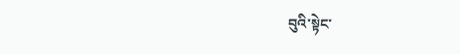བུའི་སྟེང་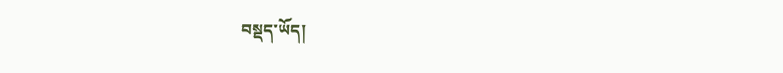བསྡད་ཡོད།